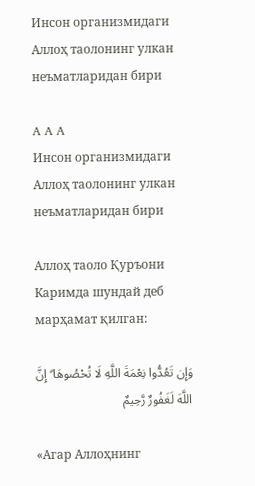Инсон организмидаги Аллоҳ таолонинг улкан неъматларидан бири

A A A
Инсон организмидаги Аллоҳ таолонинг улкан неъматларидан бири

Аллоҳ таоло Қуръони Каримда шундай деб марҳамат қилган:

وَإِن تَعُدُّوا نِعْمَةَ اللَّهِ لَا تُحْصُوهَا ۗ إِنَّ اللَّهَ لَغَفُورٌ رَّحِيمٌ

«Агар Аллоҳнинг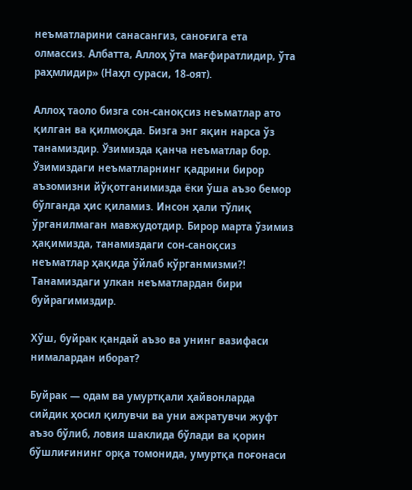неъматларини санасангиз, саноғига ета олмассиз. Албатта, Аллоҳ ўта мағфиратлидир, ўта раҳмлидир» (Наҳл сураси, 18-оят).

Аллоҳ таоло бизга сон-саноқсиз неъматлар ато қилган ва қилмоқда. Бизга энг яқин нарса ўз танамиздир. Ўзимизда қанча неъматлар бор. Ўзимиздаги неъматларнинг қадрини бирор аъзомизни йўқотганимизда ёки ўша аъзо бемор бўлганда ҳис қиламиз. Инсон ҳали тўлиқ ўрганилмаган мавжудотдир. Бирор марта ўзимиз ҳақимизда, танамиздаги сон-саноқсиз неъматлар ҳақида ўйлаб кўрганмизми?! Танамиздаги улкан неъматлардан бири буйрагимиздир.

Хўш, буйрак қандай аъзо ва унинг вазифаси нималардан иборат?

Буйрак — одам ва умуртқали ҳайвонларда сийдик ҳосил қилувчи ва уни ажратувчи жуфт аъзо бўлиб, ловия шаклида бўлади ва қорин бўшлиғининг орқа томонида, умуртқа поғонаси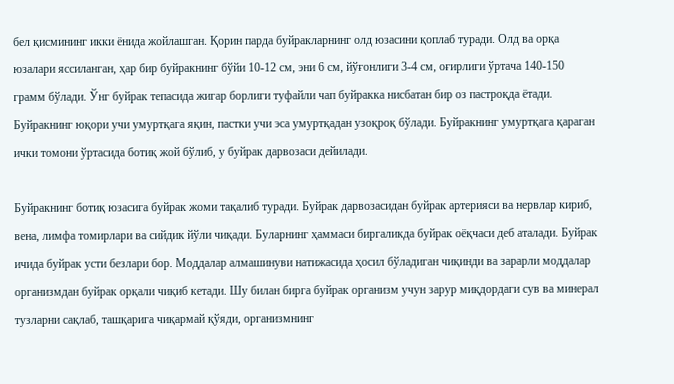бел қисмининг икки ёнида жойлашган. Қорин парда буйракларнинг олд юзасини қоплаб туради. Олд ва орқа юзалари яссиланган, ҳар бир буйракнинг бўйи 10-12 см, эни 6 см, йўғонлиги 3-4 см, оғирлиги ўртача 140-150 грамм бўлади. Ўнг буйрак тепасида жигар борлиги туфайли чап буйракка нисбатан бир оз пастроқда ётади. Буйракнинг юқори учи умуртқага яқин, пастки учи эса умуртқадан узоқроқ бўлади. Буйракнинг умуртқага қараган ички томони ўртасида ботиқ жой бўлиб, у буйрак дарвозаси дейилади.

Буйракнинг ботиқ юзасига буйрак жоми тақалиб туради. Буйрак дарвозасидан буйрак артерияси ва нервлар кириб, вена, лимфа томирлари ва сийдик йўли чиқади. Буларнинг ҳаммаси биргаликда буйрак оёқчаси деб аталади. Буйрак ичида буйрак усти безлари бор. Моддалар алмашинуви натижасида ҳосил бўладиган чиқинди ва зарарли моддалар организмдан буйрак орқали чиқиб кетади. Шу билан бирга буйрак организм учун зарур миқдордаги сув ва минерал тузларни сақлаб, ташқарига чиқармай қўяди, организмнинг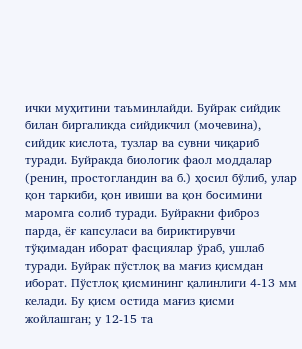ички муҳитини таъминлайди. Буйрак сийдик билан биргаликда сийдикчил (мочевина), сийдик кислота, тузлар ва сувни чиқариб туради. Буйракда биологик фаол моддалар (ренин, простогландин ва б.) ҳосил бўлиб, улар қон таркиби, қон ивиши ва қон босимини маромга солиб туради. Буйракни фиброз парда, ёғ капсуласи ва бириктирувчи тўқимадан иборат фасциялар ўраб, ушлаб туради. Буйрак пўстлоқ ва мағиз қисмдан иборат. Пўстлоқ қисмининг қалинлиги 4-13 мм келади. Бу қисм остида мағиз қисми жойлашган; у 12-15 та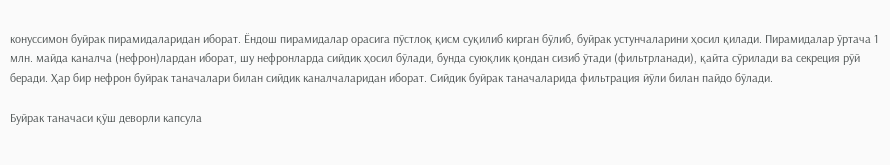конуссимон буйрак пирамидаларидан иборат. Ёндош пирамидалар орасига пўстлоқ қисм суқилиб кирган бўлиб, буйрак устунчаларини ҳосил қилади. Пирамидалар ўртача 1 млн. майда каналча (нефрон)лардан иборат, шу нефронларда сийдик ҳосил бўлади, бунда суюқлик қондан сизиб ўтади (фильтрланади), қайта сўрилади ва секреция рўй беради. Ҳар бир нефрон буйрак таначалари билан сийдик каналчаларидан иборат. Сийдик буйрак таначаларида фильтрация йўли билан пайдо бўлади.

Буйрак таначаси қўш деворли капсула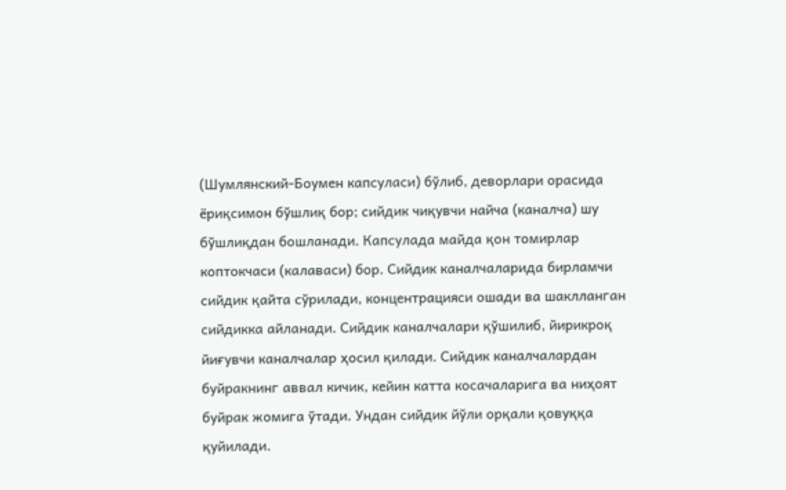(Шумлянский-Боумен капсуласи) бўлиб, деворлари орасида ёриқсимон бўшлиқ бор; сийдик чиқувчи найча (каналча) шу бўшлиқдан бошланади. Капсулада майда қон томирлар коптокчаси (калаваси) бор. Сийдик каналчаларида бирламчи сийдик қайта сўрилади, концентрацияси ошади ва шаклланган сийдикка айланади. Сийдик каналчалари қўшилиб, йирикроқ йиғувчи каналчалар ҳосил қилади. Сийдик каналчалардан буйракнинг аввал кичик, кейин катта косачаларига ва ниҳоят буйрак жомига ўтади. Ундан сийдик йўли орқали қовуққа қуйилади.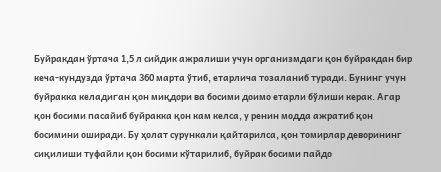Буйракдан ўртача 1,5 л сийдик ажралиши учун организмдаги қон буйракдан бир кеча-кундузда ўртача 360 марта ўтиб, етарлича тозаланиб туради. Бунинг учун буйракка келадиган қон миқдори ва босими доимо етарли бўлиши керак. Агар қон босими пасайиб буйракка қон кам келса, у ренин модда ажратиб қон босимини оширади. Бу ҳолат сурункали қайтарилса, қон томирлар деворининг сиқилиши туфайли қон босими кўтарилиб, буйрак босими пайдо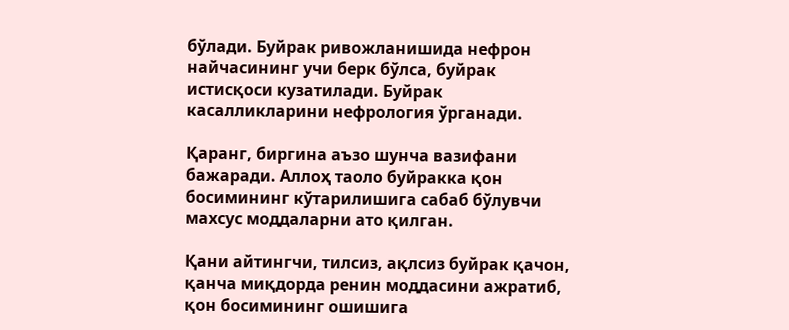бўлади. Буйрак ривожланишида нефрон найчасининг учи берк бўлса, буйрак истисқоси кузатилади. Буйрак касалликларини нефрология ўрганади.

Қаранг, биргина аъзо шунча вазифани бажаради. Аллоҳ таоло буйракка қон босимининг кўтарилишига сабаб бўлувчи махсус моддаларни ато қилган.

Қани айтингчи, тилсиз, ақлсиз буйрак қачон, қанча миқдорда ренин моддасини ажратиб, қон босимининг ошишига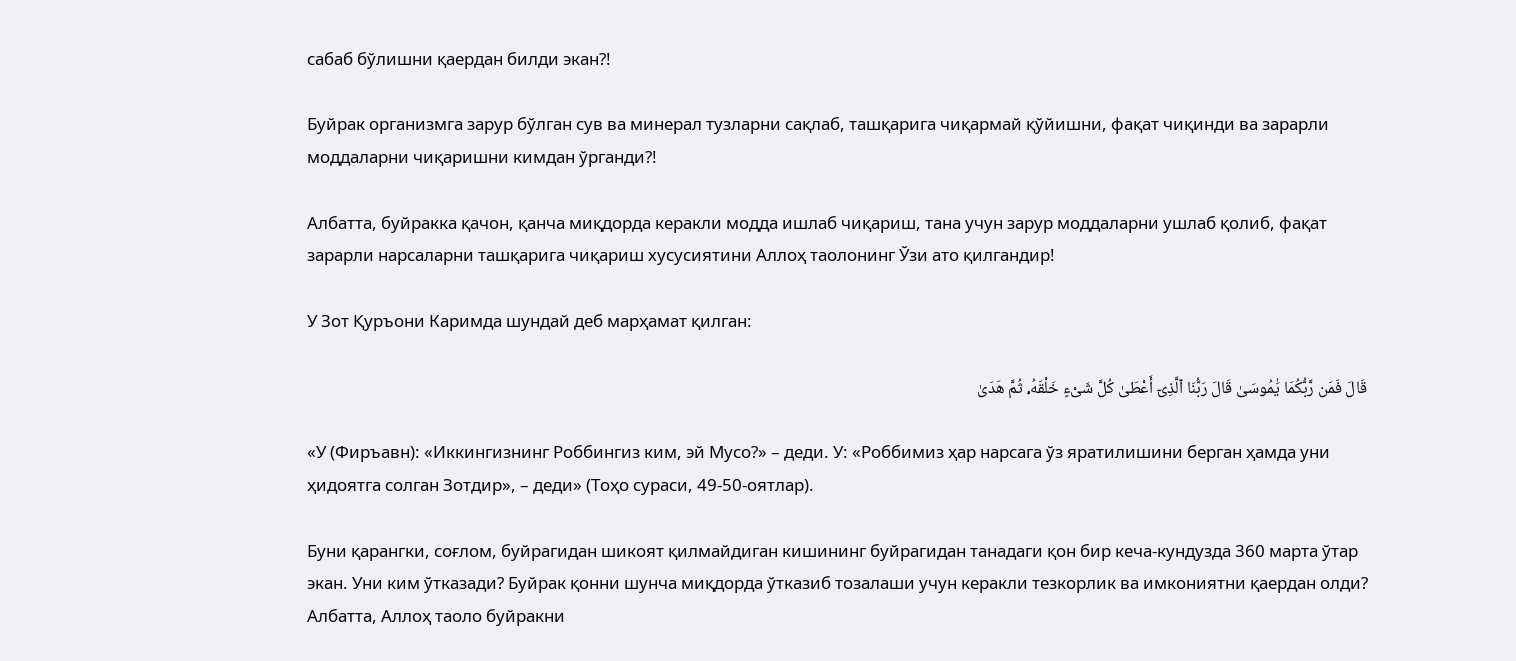сабаб бўлишни қаердан билди экан?!

Буйрак организмга зарур бўлган сув ва минерал тузларни сақлаб, ташқарига чиқармай қўйишни, фақат чиқинди ва зарарли моддаларни чиқаришни кимдан ўрганди?!

Албатта, буйракка қачон, қанча миқдорда керакли модда ишлаб чиқариш, тана учун зарур моддаларни ушлаб қолиб, фақат зарарли нарсаларни ташқарига чиқариш хусусиятини Аллоҳ таолонинг Ўзи ато қилгандир!

У Зот Қуръони Каримда шундай деб марҳамат қилган:

قَالَ فَمَن رَّبُّكُمَا يَٰمُوسَىٰ قَالَ رَبُّنَا ٱلَّذِىٓ أَعْطَىٰ كُلَّ شَىْءٍ خَلْقَهُۥ ثُمَّ هَدَىٰ

«У (Фиръавн): «Иккингизнинг Роббингиз ким, эй Мусо?» – деди. У: «Роббимиз ҳар нарсага ўз яратилишини берган ҳамда уни ҳидоятга солган Зотдир», – деди» (Тоҳо сураси, 49-50-оятлар).

Буни қарангки, соғлом, буйрагидан шикоят қилмайдиган кишининг буйрагидан танадаги қон бир кеча-кундузда 360 марта ўтар экан. Уни ким ўтказади? Буйрак қонни шунча миқдорда ўтказиб тозалаши учун керакли тезкорлик ва имкониятни қаердан олди? Албатта, Аллоҳ таоло буйракни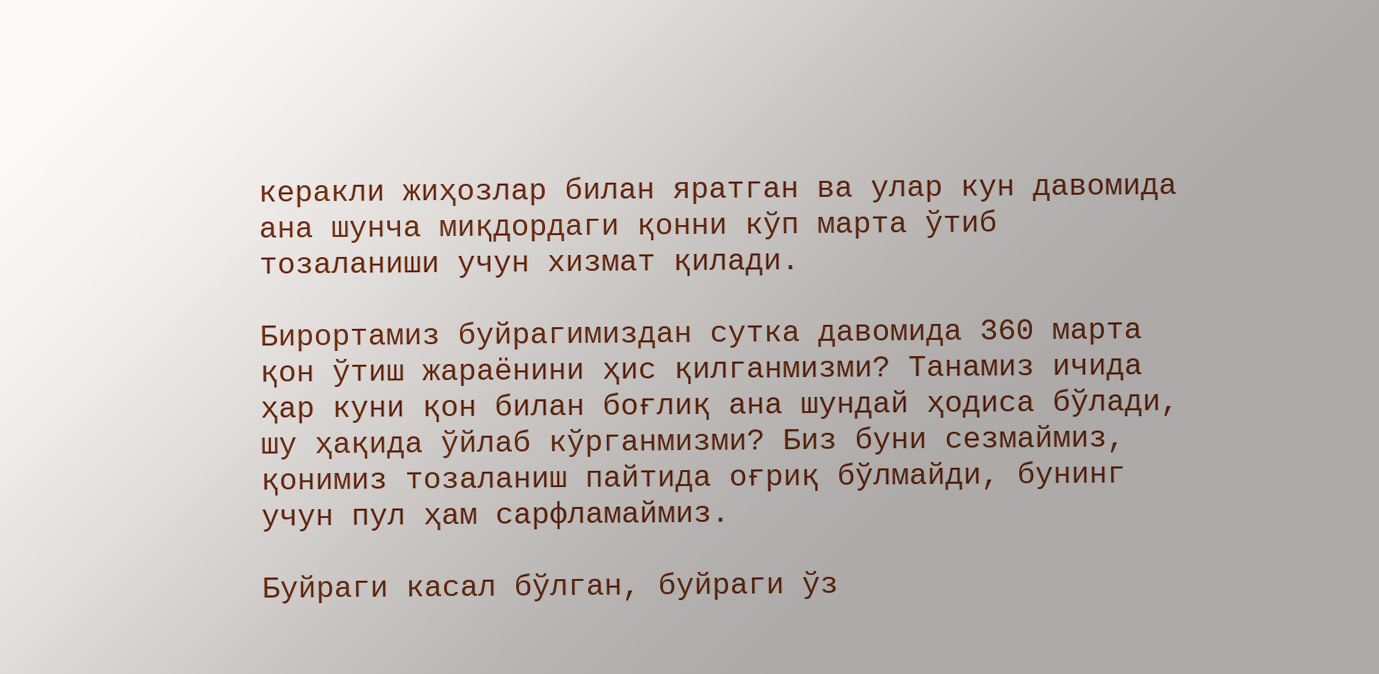керакли жиҳозлар билан яратган ва улар кун давомида ана шунча миқдордаги қонни кўп марта ўтиб тозаланиши учун хизмат қилади.

Бирортамиз буйрагимиздан сутка давомида 360 марта қон ўтиш жараёнини ҳис қилганмизми? Танамиз ичида ҳар куни қон билан боғлиқ ана шундай ҳодиса бўлади, шу ҳақида ўйлаб кўрганмизми? Биз буни сезмаймиз, қонимиз тозаланиш пайтида оғриқ бўлмайди, бунинг учун пул ҳам сарфламаймиз.

Буйраги касал бўлган, буйраги ўз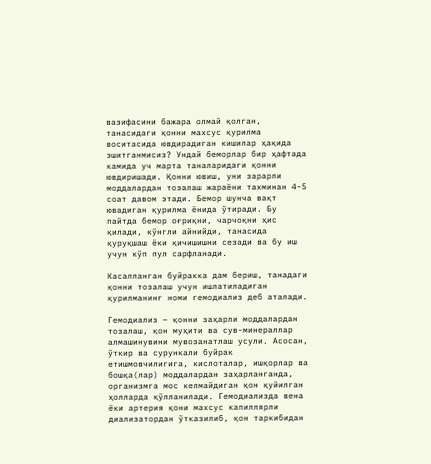вазифасини бажара олмай қолган, танасидаги қонни махсус қурилма воситасида ювдирадиган кишилар ҳақида эшитганмисиз? Ундай беморлар бир ҳафтада камида уч марта таналаридаги қонни ювдиришади. Қонни ювиш, уни зарарли моддалардан тозалаш жараёни тахминан 4-5 соат давом этади. Бемор шунча вақт ювадиган қурилма ёнида ўтиради. Бу пайтда бемор оғриқни, чарчоқни ҳис қилади, кўнгли айнийди, танасида қуруқшаш ёки қичишишни сезади ва бу иш учун кўп пул сарфланади.

Касалланган буйракка дам бериш, танадаги қонни тозалаш учун ишлатиладиган қурилманинг номи гемодиализ деб аталади.

Гемодиализ – қонни заҳарли моддалардан тозалаш, қон муҳити ва сув-минераллар алмашинувини мувозанатлаш усули. Асосан, ўткир ва сурункали буйрак етишмовчилигига, кислоталар, ишқорлар ва бошқа(лар) моддалардан заҳарланганда, организмга мос келмайдиган қон қуйилган ҳолларда қўлланилади. Гемодиализда вена ёки артерия қони махсус капиллярли диализатордан ўтказилиб, қон таркибидан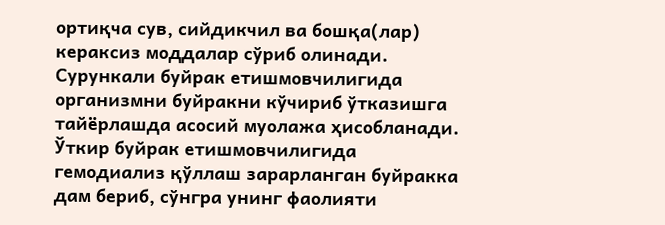ортиқча сув, сийдикчил ва бошқа(лар) кераксиз моддалар сўриб олинади. Сурункали буйрак етишмовчилигида организмни буйракни кўчириб ўтказишга тайёрлашда асосий муолажа ҳисобланади. Ўткир буйрак етишмовчилигида гемодиализ қўллаш зарарланган буйракка дам бериб, сўнгра унинг фаолияти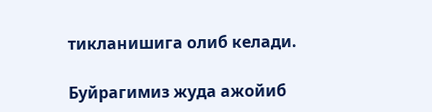тикланишига олиб келади.

Буйрагимиз жуда ажойиб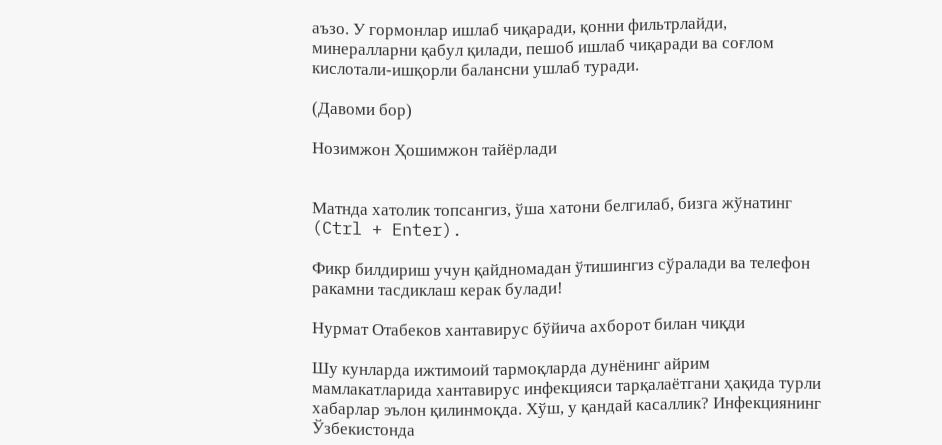аъзо. У гормонлар ишлаб чиқаради, қонни фильтрлайди, минералларни қабул қилади, пешоб ишлаб чиқаради ва соғлом кислотали-ишқорли балансни ушлаб туради.

(Давоми бор)

Нозимжон Ҳошимжон тайёрлади


Матнда хатолик топсангиз, ўша хатони белгилаб, бизга жўнатинг (Ctrl + Enter).

Фикр билдириш учун қайдномадан ўтишингиз сўралади ва телефон ракамни тасдиклаш керак булади!

Нурмат Отабеков хантавирус бўйича ахборот билан чиқди

Шу кунларда ижтимоий тармоқларда дунёнинг айрим мамлакатларида хантавирус инфекцияси тарқалаётгани ҳақида турли хабарлар эълон қилинмоқда. Хўш, у қандай касаллик? Инфекциянинг Ўзбекистонда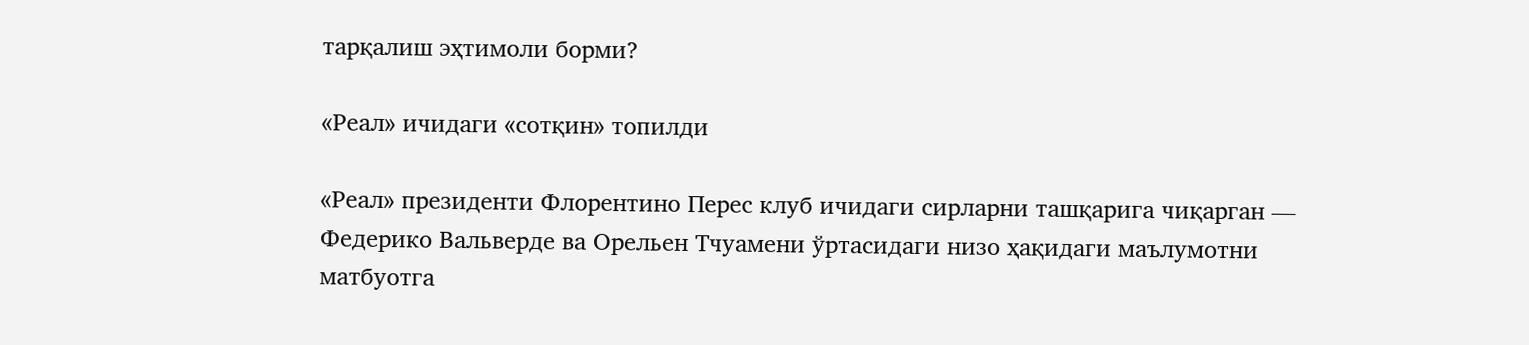тарқалиш эҳтимоли борми?

«Реал» ичидаги «сотқин» топилди

«Реал» президенти Флорентино Перес клуб ичидаги сирларни ташқарига чиқарган — Федерико Вальверде ва Орельен Тчуамени ўртасидаги низо ҳақидаги маълумотни матбуотга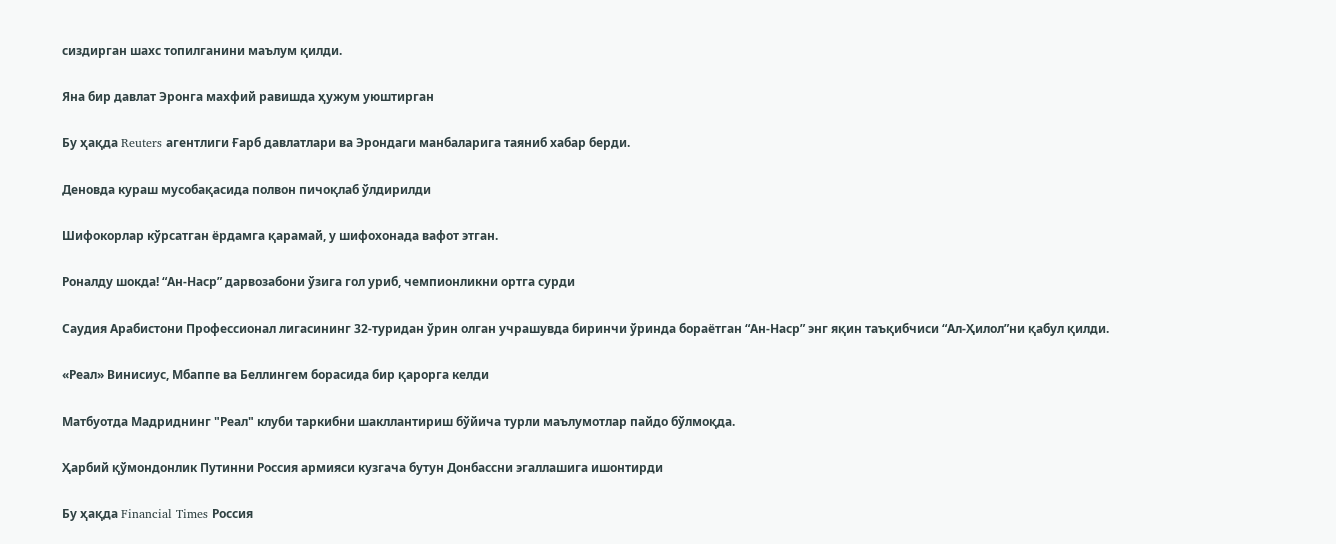сиздирган шахс топилганини маълум қилди.

Яна бир давлат Эронга махфий равишда ҳужум уюштирган

Бу ҳақда Reuters агентлиги Ғарб давлатлари ва Эрондаги манбаларига таяниб хабар берди.

Деновда кураш мусобақасида полвон пичоқлаб ўлдирилди

Шифокорлар кўрсатган ёрдамга қарамай, у шифохонада вафот этган.

Роналду шокда! “Ан-Наср” дарвозабони ўзига гол уриб, чемпионликни ортга сурди

Саудия Арабистони Профессионал лигасининг 32-туридан ўрин олган учрашувда биринчи ўринда бораётган “Ан-Наср” энг яқин таъқибчиси “Ал-Ҳилол”ни қабул қилди.

«Реал» Винисиус, Мбаппе ва Беллингем борасида бир қарорга келди

Матбуотда Мадриднинг "Реал" клуби таркибни шакллантириш бўйича турли маълумотлар пайдо бўлмоқда.

Ҳарбий қўмондонлик Путинни Россия армияси кузгача бутун Донбассни эгаллашига ишонтирди

Бу ҳақда Financial Times Россия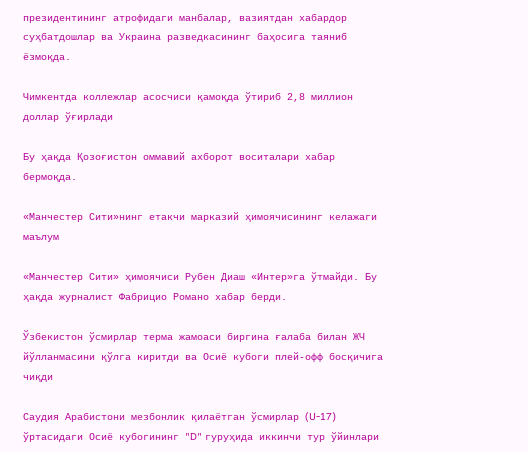президентининг атрофидаги манбалар, вазиятдан хабардор суҳбатдошлар ва Украина разведкасининг баҳосига таяниб ёзмоқда.

Чимкентда коллежлар асосчиси қамоқда ўтириб 2,8 миллион доллар ўғирлади

Бу ҳақда Қозоғистон оммавий ахборот воситалари хабар бермоқда.

«Манчестер Сити»нинг етакчи марказий ҳимоячисининг келажаги маълум

«Манчестер Сити» ҳимоячиси Рубен Диаш «Интер»га ўтмайди. Бу ҳақда журналист Фабрицио Романо хабар берди.

Ўзбекистон ўсмирлар терма жамоаси биргина ғалаба билан ЖЧ йўлланмасини қўлга киритди ва Осиё кубоги плей-офф босқичига чиқди

Саудия Арабистони мезбонлик қилаётган ўсмирлар (U-17) ўртасидаги Осиё кубогининг "D" гуруҳида иккинчи тур ўйинлари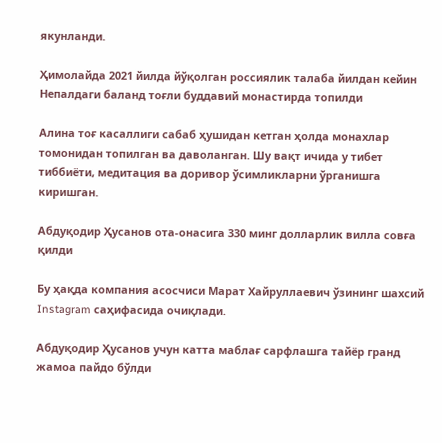якунланди.

Ҳимолайда 2021 йилда йўқолган россиялик талаба йилдан кейин Непалдаги баланд тоғли буддавий монастирда топилди

Алина тоғ касаллиги сабаб ҳушидан кетган ҳолда монахлар томонидан топилган ва даволанган. Шу вақт ичида у тибет тиббиёти, медитация ва доривор ўсимликларни ўрганишга киришган.

Абдуқодир Ҳусанов ота-онасига 330 минг долларлик вилла совға қилди

Бу ҳақда компания асосчиси Марат Хайруллаевич ўзининг шахсий Instagram саҳифасида очиқлади.

Абдуқодир Ҳусанов учун катта маблағ сарфлашга тайёр гранд жамоа пайдо бўлди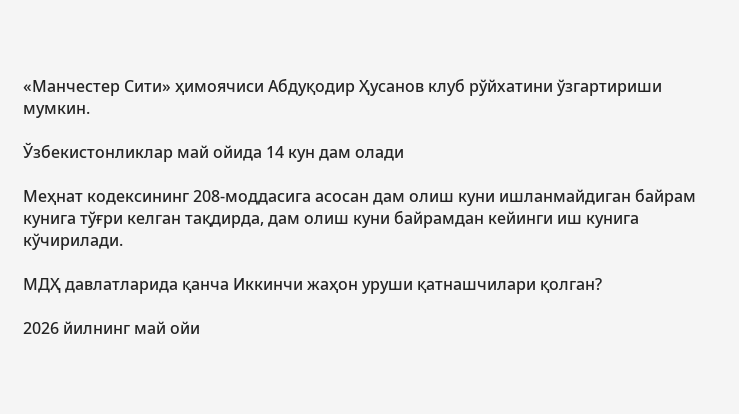«Манчестер Сити» ҳимоячиси Абдуқодир Ҳусанов клуб рўйхатини ўзгартириши мумкин.

Ўзбекистонликлар май ойида 14 кун дам олади

Меҳнат кодексининг 208-моддасига асосан дам олиш куни ишланмайдиган байрам кунига тўғри келган тақдирда, дам олиш куни байрамдан кейинги иш кунига кўчирилади.

МДҲ давлатларида қанча Иккинчи жаҳон уруши қатнашчилари қолган?

2026 йилнинг май ойи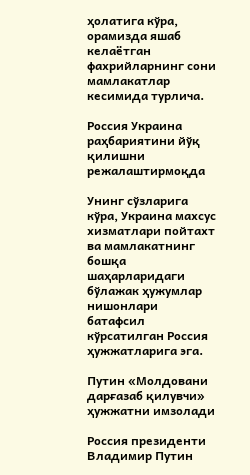ҳолатига кўра, орамизда яшаб келаётган фахрийларнинг сони мамлакатлар кесимида турлича.

Россия Украина раҳбариятини йўқ қилишни режалаштирмоқда

Унинг сўзларига кўра, Украина махсус хизматлари пойтахт ва мамлакатнинг бошқа шаҳарларидаги бўлажак ҳужумлар нишонлари батафсил кўрсатилган Россия ҳужжатларига эга.

Путин «Молдовани дарғазаб қилувчи» ҳужжатни имзолади

Россия президенти Владимир Путин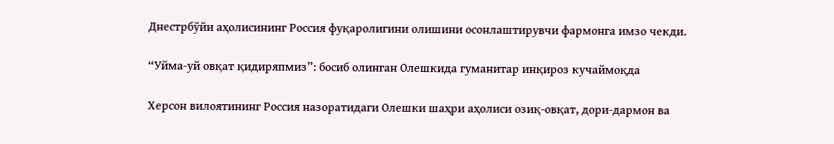Днестрбўйи аҳолисининг Россия фуқаролигини олишини осонлаштирувчи фармонга имзо чекди.

“Уйма-уй овқат қидиряпмиз”: босиб олинган Олешкида гуманитар инқироз кучаймоқда

Херсон вилоятининг Россия назоратидаги Олешки шаҳри аҳолиси озиқ-овқат, дори-дармон ва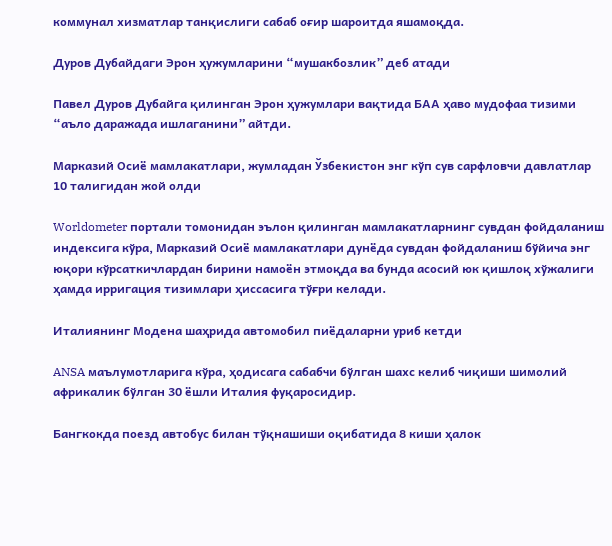коммунал хизматлар танқислиги сабаб оғир шароитда яшамоқда.

Дуров Дубайдаги Эрон ҳужумларини “мушакбозлик” деб атади

Павел Дуров Дубайга қилинган Эрон ҳужумлари вақтида БАА ҳаво мудофаа тизими “аъло даражада ишлаганини” айтди.

Марказий Осиё мамлакатлари, жумладан Ўзбекистон энг кўп сув сарфловчи давлатлар 10 талигидан жой олди

Worldometer портали томонидан эълон қилинган мамлакатларнинг сувдан фойдаланиш индексига кўра, Марказий Осиё мамлакатлари дунёда сувдан фойдаланиш бўйича энг юқори кўрсаткичлардан бирини намоён этмоқда ва бунда асосий юк қишлоқ хўжалиги ҳамда ирригация тизимлари ҳиссасига тўғри келади.

Италиянинг Модена шаҳрида автомобил пиёдаларни уриб кетди

ANSA маълумотларига кўра, ҳодисага сабабчи бўлган шахс келиб чиқиши шимолий африкалик бўлган 30 ёшли Италия фуқаросидир.

Бангкокда поезд автобус билан тўқнашиши оқибатида 8 киши ҳалок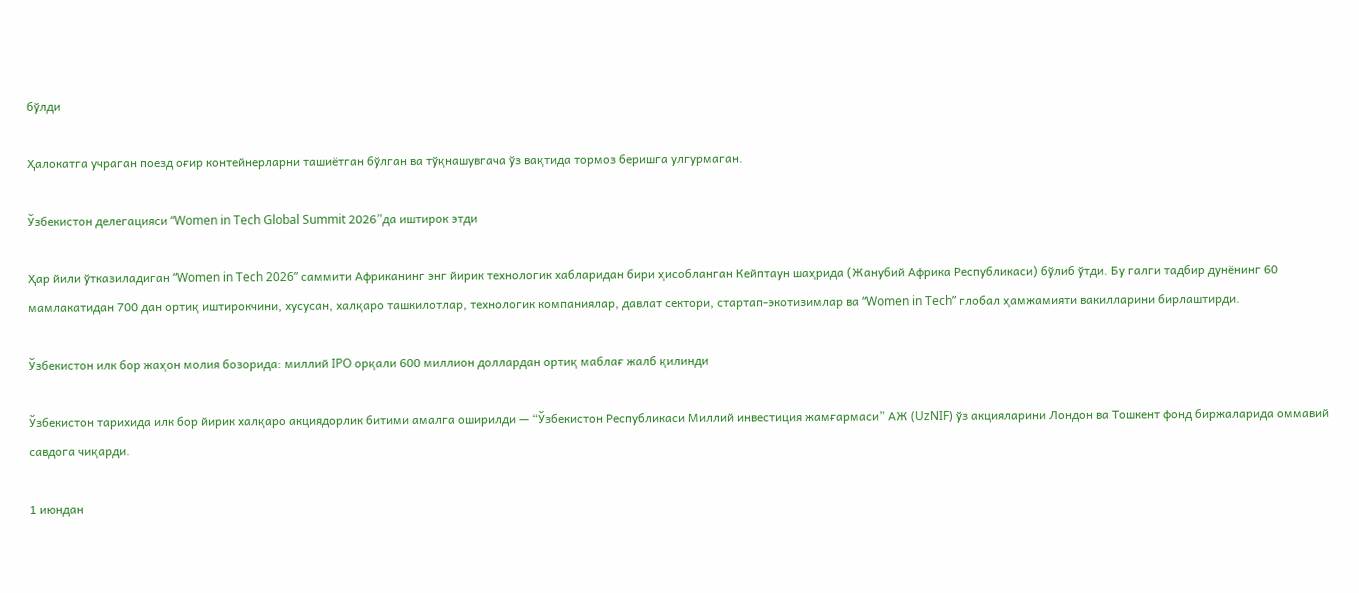бўлди

Ҳалокатга учраган поезд оғир контейнерларни ташиётган бўлган ва тўқнашувгача ўз вақтида тормоз беришга улгурмаган.

Ўзбекистон делегацияси “Women in Tech Global Summit 2026”да иштирок этди

Ҳар йили ўтказиладиган “Women in Tech 2026” саммити Африканинг энг йирик технологик хабларидан бири ҳисобланган Кейптаун шаҳрида (Жанубий Африка Республикаси) бўлиб ўтди. Бу галги тадбир дунёнинг 60 мамлакатидан 700 дан ортиқ иштирокчини, хусусан, халқаро ташкилотлар, технологик компаниялар, давлат сектори, стартап-экотизимлар ва “Women in Tech” глобал ҳамжамияти вакилларини бирлаштирди.

Ўзбекистон илк бор жаҳон молия бозорида: миллий IPO орқали 600 миллион доллардан ортиқ маблағ жалб қилинди

Ўзбекистон тарихида илк бор йирик халқаро акциядорлик битими амалга оширилди — “Ўзбекистон Республикаси Миллий инвестиция жамғармаси” АЖ (UzNIF) ўз акцияларини Лондон ва Тошкент фонд биржаларида оммавий савдога чиқарди.

1 июндан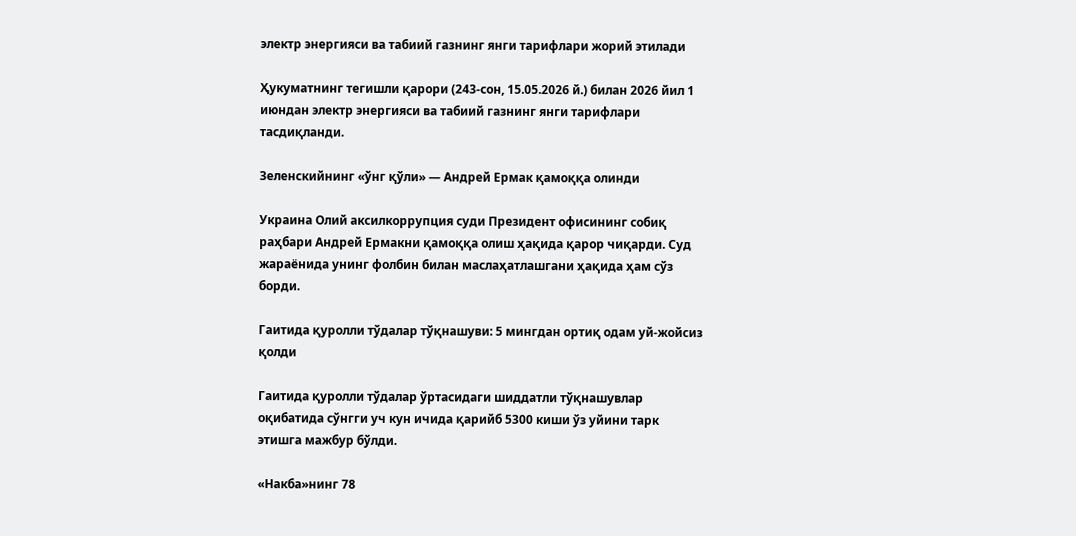электр энергияси ва табиий газнинг янги тарифлари жорий этилади

Ҳукуматнинг тегишли қарори (243-сон, 15.05.2026 й.) билан 2026 йил 1 июндан электр энергияси ва табиий газнинг янги тарифлари тасдиқланди.

Зеленскийнинг «ўнг қўли» — Андрей Ермак қамоққа олинди

Украина Олий аксилкоррупция суди Президент офисининг собиқ раҳбари Андрей Ермакни қамоққа олиш ҳақида қарор чиқарди. Суд жараёнида унинг фолбин билан маслаҳатлашгани ҳақида ҳам сўз борди.

Гаитида қуролли тўдалар тўқнашуви: 5 мингдан ортиқ одам уй-жойсиз қолди

Гаитида қуролли тўдалар ўртасидаги шиддатли тўқнашувлар оқибатида сўнгги уч кун ичида қарийб 5300 киши ўз уйини тарк этишга мажбур бўлди.

«Накба»нинг 78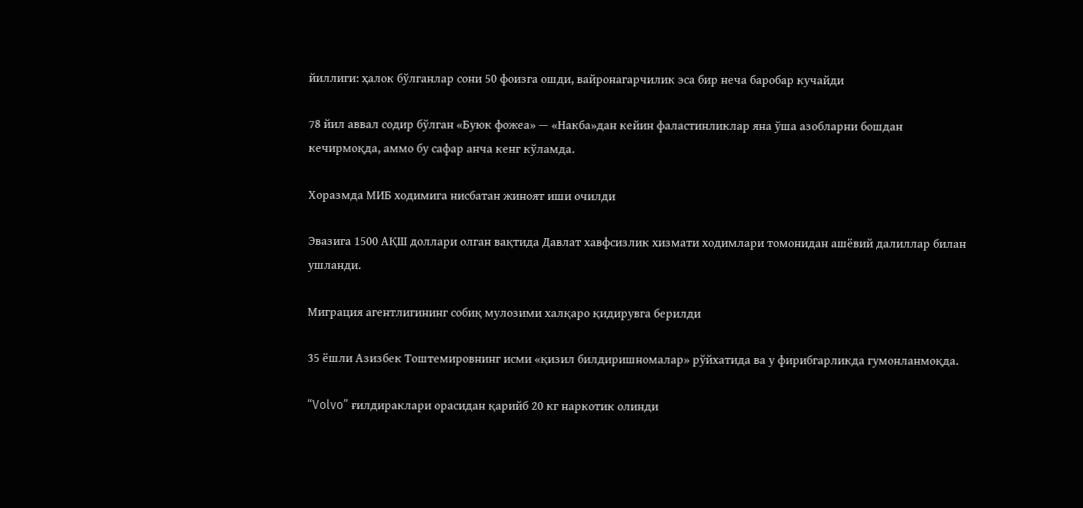йиллиги: ҳалок бўлганлар сони 50 фоизга ошди, вайронагарчилик эса бир неча баробар кучайди

78 йил аввал содир бўлган «Буюк фожеа» — «Накба»дан кейин фаластинликлар яна ўша азобларни бошдан кечирмоқда, аммо бу сафар анча кенг кўламда.

Хоразмда МИБ ходимига нисбатан жиноят иши очилди

Эвазига 1500 АҚШ доллари олган вақтида Давлат хавфсизлик хизмати ходимлари томонидан ашёвий далиллар билан ушланди.

Миграция агентлигининг собиқ мулозими халқаро қидирувга берилди

35 ёшли Азизбек Тоштемировнинг исми «қизил билдиришномалар» рўйхатида ва у фирибгарликда гумонланмоқда.

“Volvo” ғилдираклари орасидан қарийб 20 кг наркотик олинди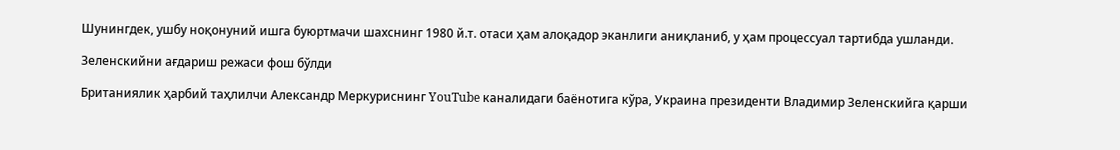Шунингдек, ушбу ноқонуний ишга буюртмачи шахснинг 1980 й.т. отаси ҳам алоқадор эканлиги аниқланиб, у ҳам процессуал тартибда ушланди.

Зеленскийни ағдариш режаси фош бўлди

Британиялик ҳарбий таҳлилчи Александр Меркуриснинг YouTube каналидаги баёнотига кўра, Украина президенти Владимир Зеленскийга қарши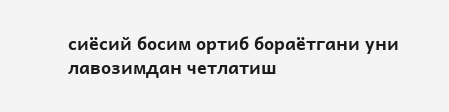сиёсий босим ортиб бораётгани уни лавозимдан четлатиш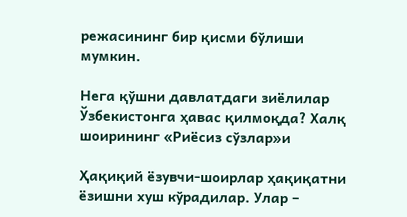режасининг бир қисми бўлиши мумкин.

Нега қўшни давлатдаги зиёлилар Ўзбекистонга ҳавас қилмоқда? Халқ шоирининг «Риёсиз сўзлар»и

Ҳақиқий ёзувчи-шоирлар ҳақиқатни ёзишни хуш кўрадилар. Улар –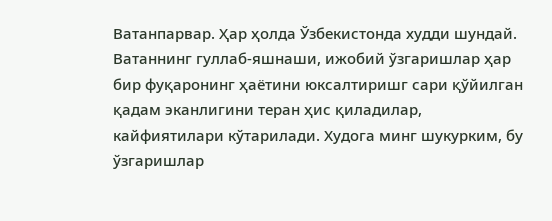Ватанпарвар. Ҳар ҳолда Ўзбекистонда худди шундай. Ватаннинг гуллаб-яшнаши, ижобий ўзгаришлар ҳар бир фуқаронинг ҳаётини юксалтиришг сари қўйилган қадам эканлигини теран ҳис қиладилар, кайфиятилари кўтарилади. Худога минг шукурким, бу ўзгаришлар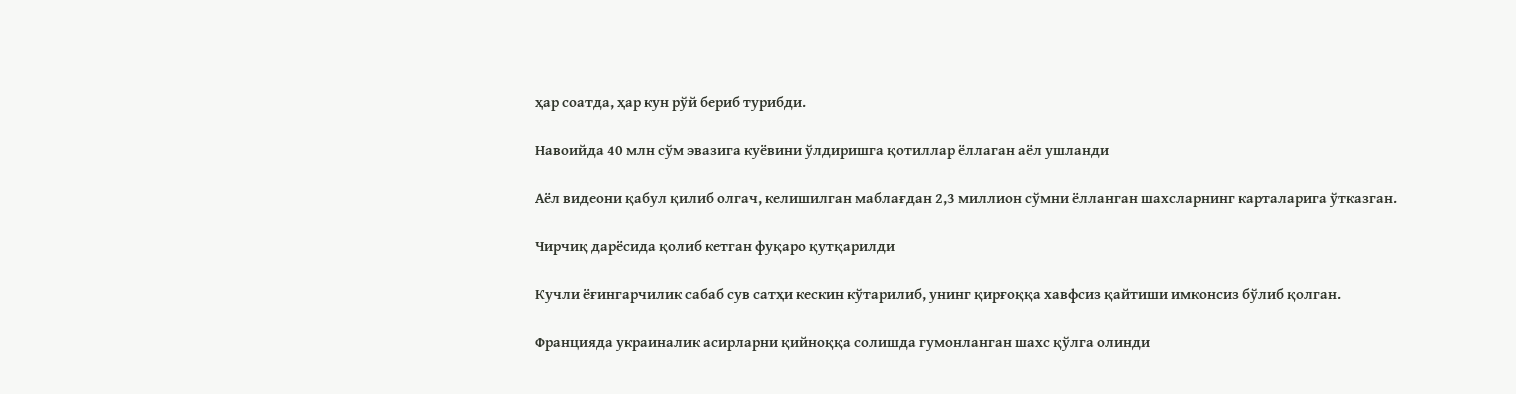ҳар соатда, ҳар кун рўй бериб турибди.

Навоийда 40 млн сўм эвазига куёвини ўлдиришга қотиллар ёллаган аёл ушланди

Аёл видеони қабул қилиб олгач, келишилган маблағдан 2,3 миллион сўмни ёлланган шахсларнинг карталарига ўтказган.

Чирчиқ дарёсида қолиб кетган фуқаро қутқарилди

Кучли ёғингарчилик сабаб сув сатҳи кескин кўтарилиб, унинг қирғоққа хавфсиз қайтиши имконсиз бўлиб қолган.

Францияда украиналик асирларни қийноққа солишда гумонланган шахс қўлга олинди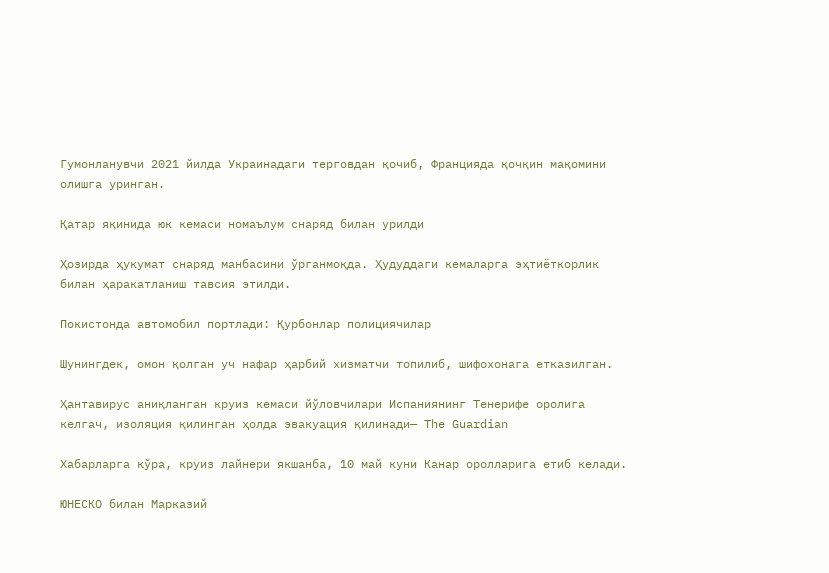Гумонланувчи 2021 йилда Украинадаги терговдан қочиб, Францияда қочқин мақомини олишга уринган.

Қатар яқинида юк кемаси номаълум снаряд билан урилди

Ҳозирда ҳукумат снаряд манбасини ўрганмоқда. Ҳудуддаги кемаларга эҳтиёткорлик билан ҳаракатланиш тавсия этилди.

Покистонда автомобил портлади: Қурбонлар полициячилар

Шунингдек, омон қолган уч нафар ҳарбий хизматчи топилиб, шифохонага етказилган.

Ҳантавирус аниқланган круиз кемаси йўловчилари Испаниянинг Тенерифе оролига келгач, изоляция қилинган ҳолда эвакуация қилинади— The Guardian

Хабарларга кўра, круиз лайнери якшанба, 10 май куни Канар оролларига етиб келади.

ЮНЕСКО билан Марказий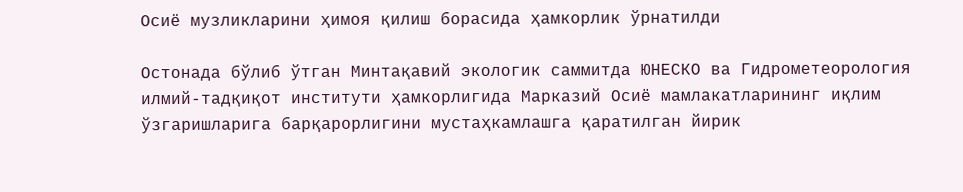Осиё музликларини ҳимоя қилиш борасида ҳамкорлик ўрнатилди

Остонада бўлиб ўтган Минтақавий экологик саммитда ЮНЕСКО ва Гидрометеорология илмий-тадқиқот институти ҳамкорлигида Марказий Осиё мамлакатларининг иқлим ўзгаришларига барқарорлигини мустаҳкамлашга қаратилган йирик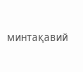минтақавий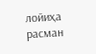лойиҳа расман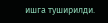ишга туширилди.